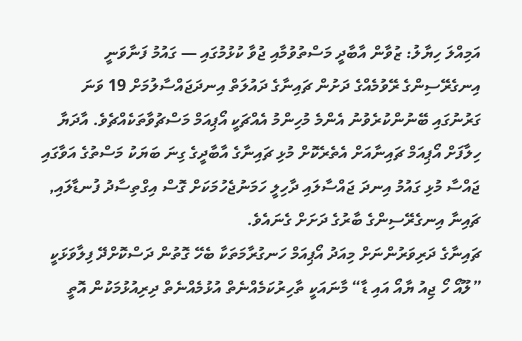އަމިއްލަ ހިޔާލު: ޒުވާން އާބާދީ މަސްތުވުމާއި ޖުވާ ކުޅުމުގައި — ގައުމު ފަނާވަނީ
އިނގެރޭސިންގެ ރޭވުމެއްގެ ދަށުން ޗައިނާގެ ދައުލަތް އިނދަޖައްސާލުމަށް 19 ވަނަ ގަރުނުގައި ބޭނުންކުރެވުނު އެންމެ މުހިންމު އެއްޗަކީ އޯޕިއަމް މަސްޗުވާތަކެއްޗެވެ. އާދަޔާ ހިލާފަށް އޯޕިއަމް ޗައިނާއަށް އެތެރެކޮށް މުޅި ޗައިނާގެ އާބާދީގެ ގިނަ ބަޔަކު މަސްތުގެ އަވާގައި ޖައްސާ މުޅި ގައުމު އިނދަ ޖައްސާލައި ދާހިލީ ހަމަނުޖެހުމަކަށް ގޮސް އިގްތިސާދު ފުނޑާލައި, ޗައިނާ އިނގެރޭސިންގެ ބާރުގެ ދަށަށް ގެނައެވެ.
ޗައިނާގެ ދަރިވަރުންނަށް މިއަދު އޯޕިއަމް ހަނގުރާމަތަކާ ބެހޭ ގޮތުން ދަސްކޮށްދޭ ފިލާވަޅަކީ ”ލޫއޯ ހޯ ޖިއު ޔާއޯ އައި ޑާ“ މާނައަކީ ތާހިރުކަމެއްނެތް އުޅުމެއްނެތް ދިރިއުޅުމަކުން އޮތީ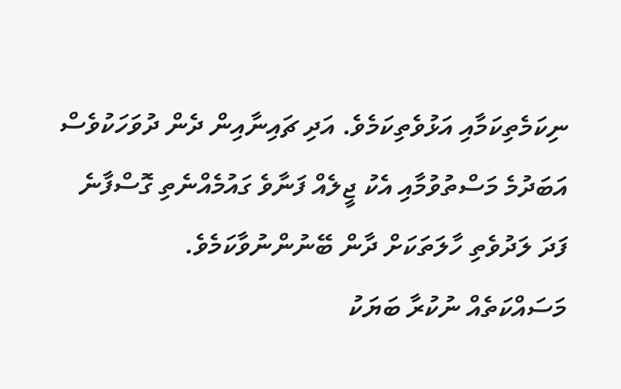ނިކަމެތިކަމާއި އަޅުވެތިކަމެވެ. އަދި ޗައިނާއިން ދެން ދުވަހަކުވެސް އަބަދުމެ މަސްތުވުމާއި އެކު ޖީލެއް ފަނާވެ ގައުމެއްނެތި ގޮސްފާނެ ފަދަ ލަދުވެތި ހާލަތަކަށް ދާން ބޭނުންނުވާކަމެވެ.
މަސައްކަތެއް ނުކުރާ ބަޔަކު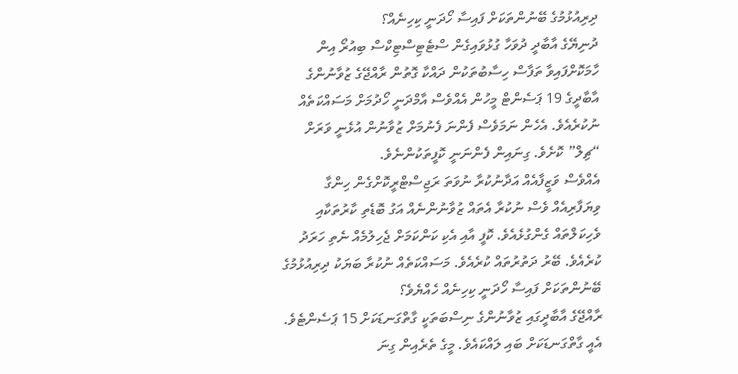ދިރިއުޅުމުގެ ބޭނުންތަކަށް ފައިސާ ހޯދަނީ ކިހިނެއް؟
ދުނިޔޭގެ އާބާދީ ދުވަހާ ގުޅުވައިގެން ސްޓެޓިސްޓިކްސް ބިއުރޯ އިން ހާމަކޮށްފައިވާ ތަފާސް ހިސާބުތަކުން ދައްކާ ގޮތުން ރާއްޖޭގެ ޒުވާނުންގެ އާބާދީގެ 19 ޕަސެންޓް މީހުން އެއްވެސް އާމްދަނީ ހޯދުމަށް މަސައްކަތެއް ނުކުރެއެވެ. އެހެން ނަމަވެސް ފެންނަ ފެނުމަށް ޒުވާނުން އުޅެނީ ވަރަށް “ޗިލް” ކޮށެވެ. ގިނައިން ފެންނަނީ ކޮފީތަކުންނެވެ.
އެއްވެސް ވަޒީފާއެއް އަދާނުކުރާ ނުވަތަ ރަޖިސްޓްރީކޮށްގެން ހިންގާ ވިޔަފާރިއެއް ވެސް ނުކުރާ އެތައް ޒުވާނުންނެއް އަގު ބޮޑެތި ކާރުތަކާއި ވެހިކަލްތައް ގެންގުޅެއެވެ. ކޮފީ އާއި އެކި ކަންކަމަށް ޖެހިލުމެއް ނެތި ހަރަދު ކުރެއެވެ. ބޭރު ދަތުރުތައް ކުރެއެވެ. މަސައްކަތެއް ނުކުރާ ބަޔަކު ދިރިއުޅުމުގެ ބޭނުންތަކަށް ފައިސާ ހޯދަނީ ކިހިނެއް ހެއްޔެވެ؟
ރާއްޖޭގެ އާބާދީގައި ޒުވާނުންގެ ނިސްބަތަކީ ގާތްގަނޑަކަށް 15 ޕަސެންޓެވެ. އެއީ ގާތްގަނޑަކަށް ބައި ލައްކައެވެ. މީގެ ތެރެއިން ގިނަ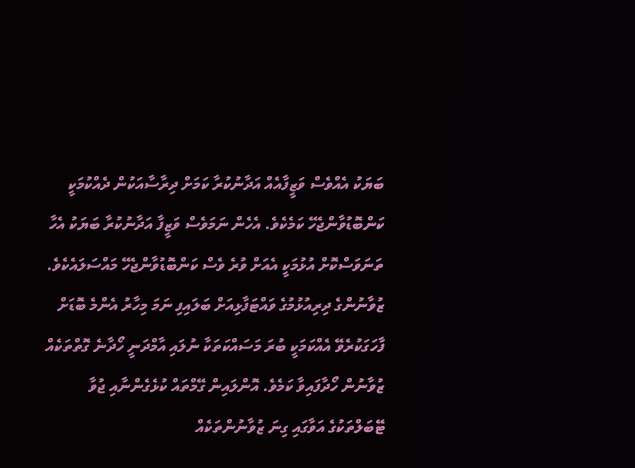ބަޔަކު އެއްވެސް ވަޒީފާއެއް އަދާނުކުރާ ކަމަށް ދިރާސާއަކުން ދެއްކުމަކީ ކަންބޮޑުވާންޖެހޭ ކަމެކެވެ. އެހެން ނަމަވެސް ވަޒީފާ އަދާނުކުރާ ބަޔަކު އެހާ ތަނަވަސްކޮށް އުޅުމަކީ އެއަށް ވުރެ ވެސް ކަންބޮޑުވާންޖެހޭ މައްސަލައެކެވެ.
ޒުވާނުންގެ ދިރިއުޅުމުގެ ވައްޓަފާޅިއަށް ބަލައިފި ނަމަ މިހާރު އެންމެ ބޮޑަށް ފާހަގަކުރެވޭ އެއްކަމަކީ ބުރަ މަސައްކަތަކާ ނުލައި އާމްދަނީ ހޯދާނެ ގޮތްތަކެއް ޒުވާނުން ހޯދާފައިވާ ކަމެވެ. އޮންލައިން ގޭމްތައް ކުޅެގެންނާއި ޖުވާ ޓޭބަލްތަކުގެ އަވާގައި ގިނަ ޒުވާނުންތަކެއް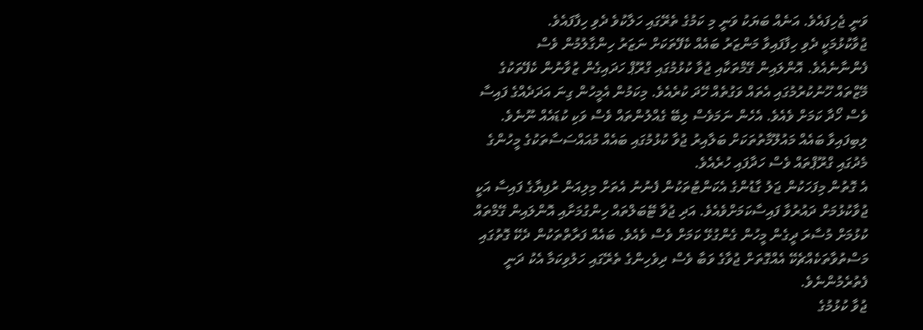ވަނީ ޖެހިފައެވެ. އަނެއް ބަޔަކު ވަނީ މި ކަމުގެ ތެރޭގައި ހަލާކުވެ ދެވި ހިފާފައެވެ.
ޖުވާކުޅުމަކީ ދެވި ހިފާފައިވާ މަންޒަރު ބައެއް ކެފޭތަކަށް ނަޒަރު ހިންގާލުމުން ވެސް ފެންނާނެއެވެ. އޮންލައިން ގޭމްތަކާއި ޖުވާ ކުޅުމުގައި ގްރޫޕް ހަދައިގެން ޒުވާނުން ކެފޭތަކުގެ މޭޒްތައް ހޫނުކުރުމުގައި އެތައް ވަގުތެއް ހޭދަ ކުރެއެވެ. މިކަމުން އެމީހުން ގިނަ އަދަދެއްގެ ފައިސާ ވެސް ހޯދާ ކަމަށް ވެއެވެ. އެހެން ނަމަވެސް ލިބޭ ގެއްލުންތައް ވެސް ވަކި ކުޑައެއް ނޫނެވެ. ލިބިފައިވާ ބައެއް މައުލޫމާތުތަކަށް ބަލާއިރު ޖުވާ ކުޅުމުގައި ބައެއް މުއައްސަސާތަކުގެ މީހުންގެ މެދުގައި ގްރޫޕްތައް ވެސް ހަދާފައި ހުރެއެވެ.
އެ ގޮތުން މިފަހަކުން ޖަލު ގާޑުންގެ އެކަންޓުތަކުން ފެނުނު އެތަށް މިލިއަން ރުފިޔާގެ ފައިސާ އަކީ ޖުވާކުޅުމަށް ދައުރުވާ ފައިސާކަމަށްވެއެވެ. އަދި ޖުވާ ޓޭބަލްތައް ހިންގުމަށާއި އޮންލައިން ގޭމްތައް ކުޅުމަށް މުސާރަ ދީގެން މީހުން ގެންގުޅޭ ކަމަށް ވެސް ވެއެވެ. ބައެއް ފަރާތްތަކުން ދެކޭ ގޮތުގައި މަސްތުވާތަކެއްޗެކޭ އެއްގޮތަށް ޖުވާގެ ވަބާ ވެސް ދިވެހިންގެ ތެރޭގައި ހަލުވިކަމާ އެކު ދަނީ ފެތުރެމުންނެވެ.
ޖުވާ ކުޅުމުގެ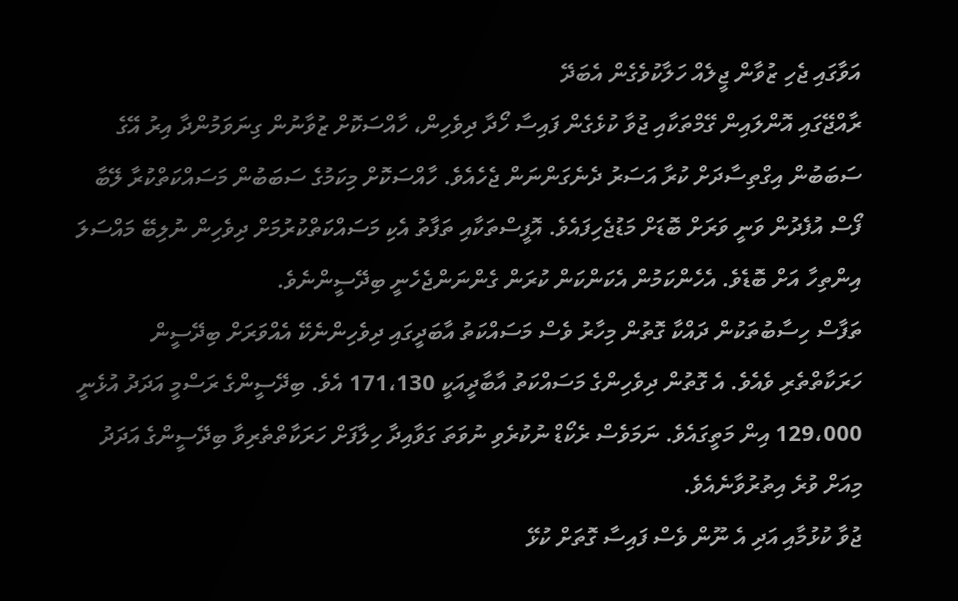އަވާގައި ޖެހި ޒުވާން ޖީލެއް ހަލާކުވެގެން އެބަދޭ
ރާއްޖޭގައި އޮންލައިން ގޭމްތަކާއި ޖުވާ ކުޅެގެން ފައިސާ ހޯދާ ދިވެހިން، ހާއްސަކޮށް ޒުވާނުން ގިނަވަމުންދާ އިރު އޭގެ ސަބަބުން އިގްތިސާދަށް ކުރާ އަސަރު ދެނެގަންނަން ޖެހެއެވެ. ހާއްސަކޮށް މިކަމުގެ ސަބަބުން މަސައްކަތްކުރާ ލޭބާ ފޯސް އުފެދުން ވަނީ ވަރަށް ބޮޑަށް މަޑުޖެހިފައެވެ. އޮފީސްތަކާއި ތަފާތު އެކި މަސައްކަތްކުރުމަށް ދިވެހިން ނުލިބޭ މައްސަލަ އިންތިހާ އަށް ބޮޑެވެ. އެހެންކަމުން އެކަންކަން ކުރަން ގެންނަންޖެހެނީ ބިދޭސީންނެވެ.
ތަފާސް ހިސާބުތަކުން ދައްކާ ގޮތުން މިހާރު ވެސް މަސައްކަތު އާބަދީގައި ދިވެހިންނެކޭ އެއްވަރަށް ބިދޭސީން ހަރަކާތްތެރި ވެއެވެ. އެ ގޮތުން ދިވެހިންގެ މަސައްކަތު އާބާދީއަކީ 171،130 އެވެ. ބިދޭސީންގެ ރަސްމީ އަދަދު އުޅެނީ 129،000 އިން މަތީގައެވެ. ނަމަވެސް ރެކޯޑް ނުކުރެވި ނުވަތަ ގަވާއިދާ ހިލާފަށް ހަރަކާތްތެރިވާ ބިދޭސީންގެ އަދަދު މިއަށް ވުރެ އިތުރުވާނެއެވެ.
ޖުވާ ކުޅުމާއި އަދި އެ ނޫން ވެސް ފައިސާ ގޮތަށް ކުޅޭ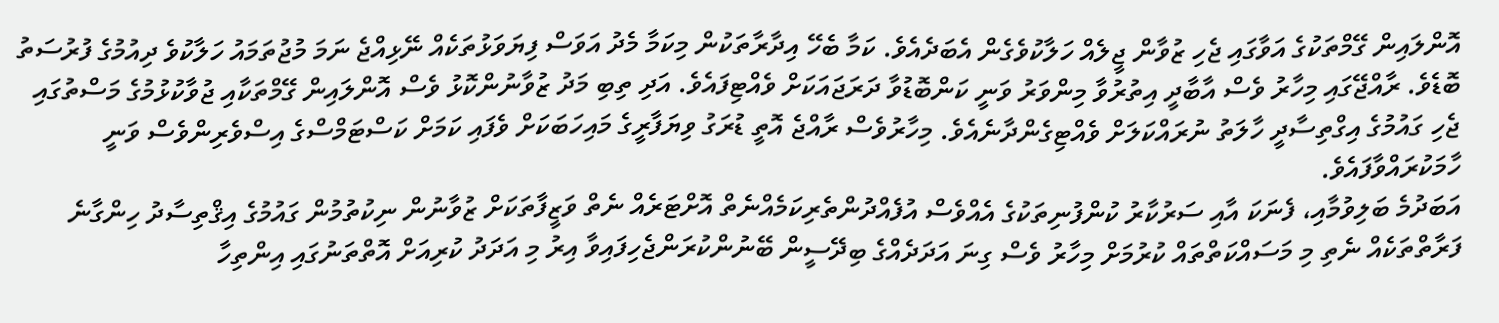އޮންލައިން ގޭމްތަކުގެ އަވާގައި ޖެހި ޒުވާން ޖީލެއް ހަލާކުވެގެން އެބަދެއެވެ. ކަމާ ބެހޭ އިދާރާތަކުން މިކަމާ މެދު އަވަސް ފިޔަވަޅުތަކެއް ނޭޅިއްޖެ ނަމަ މުޖުތަމައު ހަލާކުވެ ދިއުމުގެ ފުރުސަތު ބޮޑެވެ. ރާއްޖޭގައި މިހާރު ވެސް އާބާދީ އިތުރުވާ މިންވަރު ވަނީ ކަންބޮޑުވާ ދަރަޖައަކަށް ވެއްޓިފައެވެ. އަދި ތިބި މަދު ޒުވާނުންކޮޅު ވެސް އޮންލައިން ގޭމްތަކާއި ޖުވާކުޅުމުގެ މަސްތުގައި ޖެހި ގައުމުގެ އިގްތިސާދީ ހާލަތު ނުރައްކަލަށް ވެއްޓިގެންދާނެއެވެ. މިހާރުވެސް ރާއްޖެ އޮތީ ޑުރަގު ވިޔަފާރީގެ މައިހަބަކަށް ވެފައި ކަމަށް ކަސްޓަމްސްގެ އިސްވެރިންވެސް ވަނީ ހާމަކުރައްވާފައެވެ.
އަބަދުމެ ބަލިވުމާއި، ފެނަކަ އާއި ސަރުކާރު ކުންފުނިތަކުގެ އެއްވެސް އުފެއްދުންތެރިކަމެއްނެތް އޮށްޓަރެއް ނެތް ވަޒީފާތަކަށް ޒުވާނުން ނިކުތުމުން ގައުމުގެ އިޤްތިސާދު ހިންގާނެ ފަރާތްތަކެއް ނެތި މި މަސައްކަތްތައް ކުރުމަށް މިހާރު ވެސް ގިނަ އަދަދެއްގެ ބިދޭސީން ބޭނުންކުރަންޖެހިފައިވާ އިރު މި އަދަދު ކުރިއަށް އޮތްތަނުގައި އިންތިހާ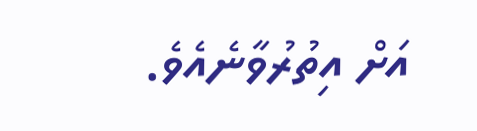އަށް އިތުރުވާނެއެވެ.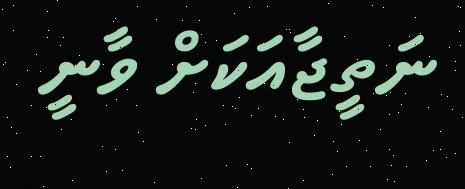ނަތީޖާއަކަށް ވާނީ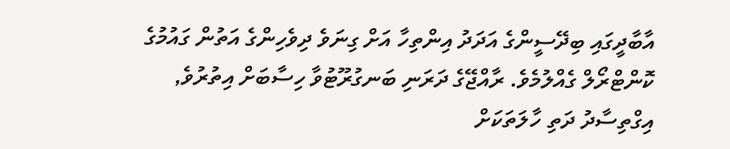އާބާދީގައި ބިދޭސީންގެ އަދަދު އިންތިހާ އަށް ގިނަވެ ދިވެހިންގެ އަތުން ގައުމުގެ ކޮންޓްރޯލް ގެއްލުމެވެ. ރާއްޖޭގެ ދަރަނި ބަނގުރޫޓުވާ ހިސާބަށް އިތުރުވެ, އިގްތިސާދު ދަތި ހާލަތަކަށް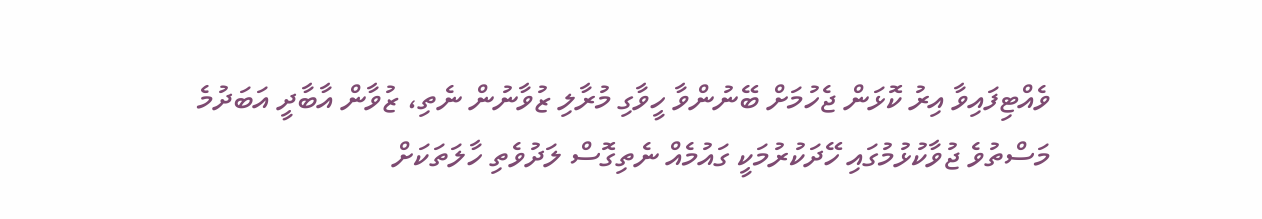ވެއްޓިފައިވާ އިރު ކޮޅަން ޖެހުމަށް ބޭނުންވާ ހީވާގި މުރާލި ޒުވާނުން ނެތި، ޒުވާން އާބާދީ އަބަދުމެ މަސްތުވެ ޖުވާކުޅުމުގައި ހޭދަކުރުމަކީ ގައުމެއް ނެތިގޮސް ލަދުވެތި ހާލަތަކަށް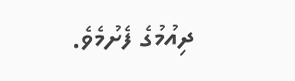ދިއުމުގެ ފެށުމެވެ.